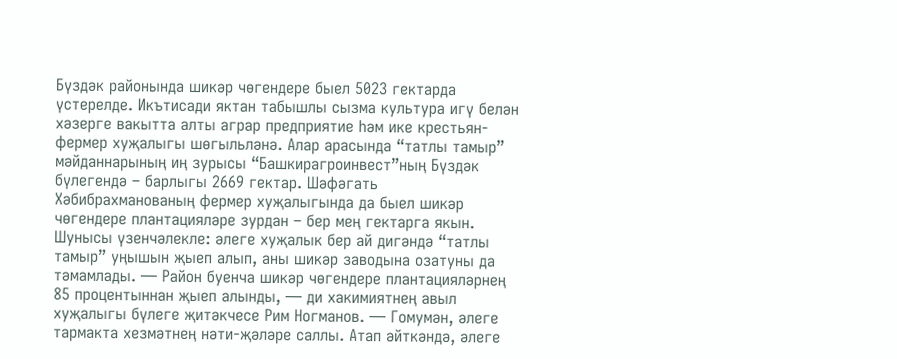Бүздәк районында шикәр чөгендере быел 5023 гектарда үстерелде. Икътисади яктан табышлы сызма культура игү белән хәзерге вакытта алты аграр предприятие һәм ике крестьян-фермер хуҗалыгы шөгыльләнә. Алар арасында “татлы тамыр” мәйданнарының иң зурысы “Башкирагроинвест”ның Бүздәк бүлегендә – барлыгы 2669 гектар. Шәфәгать Хәбибрахманованың фермер хуҗалыгында да быел шикәр чөгендере плантацияләре зурдан – бер мең гектарга якын. Шунысы үзенчәлекле: әлеге хуҗалык бер ай дигәндә “татлы тамыр” уңышын җыеп алып, аны шикәр заводына озатуны да тәмамлады. — Район буенча шикәр чөгендере плантацияләрнең 85 процентыннан җыеп алынды, — ди хакимиятнең авыл хуҗалыгы бүлеге җитәкчесе Рим Ногманов. — Гомумән, әлеге тармакта хезмәтнең нәти-җәләре саллы. Атап әйткәндә, әлеге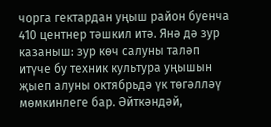чорга гектардан уңыш район буенча 410 центнер тәшкил итә. Янә дә зур казаныш: зур көч салуны таләп итүче бу техник культура уңышын җыеп алуны октябрьдә үк төгәлләү мөмкинлеге бар. Әйткәндәй,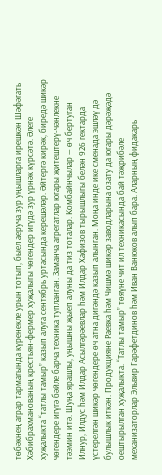төбәкнең аграр тармагында күренекле урын тотып, быел аеруча зур уңышларга ирешкән Шәфәгать Хәбибрахманованың крестьян-фермер хуҗалыгы чөгендер игүдә зур үрнәк күрсәтә. Әлеге хуҗалыкта “татлы тамыр” казып алуга сентябрь уртасында керешәләр. Әйтергә кирәк, биредә шикәр чөгендере игүгә бәйле барча техника тупланган. Заманча агрегатлар югары җитештерү-чәнлекне тәэмин итә. Шуңа ярашлы, уңышны җыеп алуны да тиз тоталар. Комбайнчылар — өч бертуган Илнур, Илдус һәм Илдар Асылгәрәевлар һәм Илдар Хафизов тырышлыгы белән 926 гектарда үстерелгән шикәр чөгендере өч атна дигәндә казып алынган. Моңа инде ике сменада эшләү дә булышлык иткән. Продукцияне Раевка һәм Чишмә шикәр заводларына озату да югары дәрәҗәдә оештырылган хуҗалыкта. “Татлы тамыр” төяүне чит ил техникасында бай тәҗрибәле механизаторлар Эльвир Гарәфетдинов һәм Иван Ванюков алып бара. Аларның фидакарь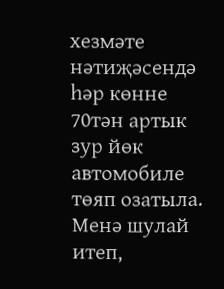хезмәте нәтиҗәсендә һәр көнне 70тән артык зур йөк автомобиле төяп озатыла. Менә шулай итеп,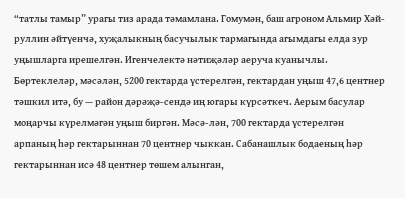“татлы тамыр” урагы тиз арада тәмамлана. Гомумән, баш агроном Альмир Хәй-руллин әйтүенчә, хуҗалыкның басучылык тармагында агымдагы елда зур уңышларга ирешелгән. Игенчелектә нәтиҗәләр аеруча куанычлы. Бөртеклеләр, мәсәлән, 5200 гектарда үстерелгән, гектардан уңыш 47,6 центнер тәшкил итә, бу — район дәрәҗә-сендә иң югары күрсәткеч. Аерым басулар моңарчы күрелмәгән уңыш биргән. Мәсә-лән, 700 гектарда үстерелгән арпаның һәр гектарыннан 70 центнер чыккан. Сабанашлык бодаеның һәр гектарыннан исә 48 центнер төшем алынган,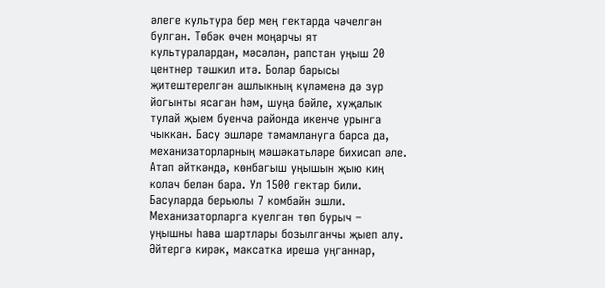әлеге культура бер мең гектарда чәчелгән булган. Төбәк өчен моңарчы ят культуралардан, мәсәлән, рапстан уңыш 20 центнер тәшкил итә. Болар барысы җитештерелгән ашлыкның күләменә дә зур йогынты ясаган һәм, шуңа бәйле, хуҗалык тулай җыем буенча районда икенче урынга чыккан. Басу эшләре тәмамлануга барса да, механизаторларның мәшәкатьләре бихисап әле. Атап әйткәндә, көнбагыш уңышын җыю киң колач белән бара. Ул 1500 гектар били. Басуларда берьюлы 7 комбайн эшли. Механизаторларга куелган төп бурыч – уңышны һава шартлары бозылганчы җыеп алу. Әйтергә кирәк, максатка ирешә уңганнар,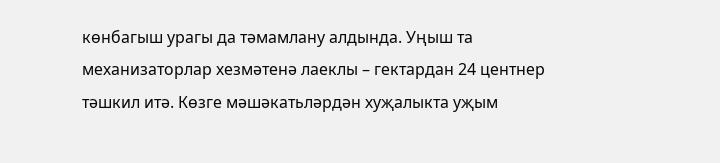көнбагыш урагы да тәмамлану алдында. Уңыш та механизаторлар хезмәтенә лаеклы – гектардан 24 центнер тәшкил итә. Көзге мәшәкатьләрдән хуҗалыкта уҗым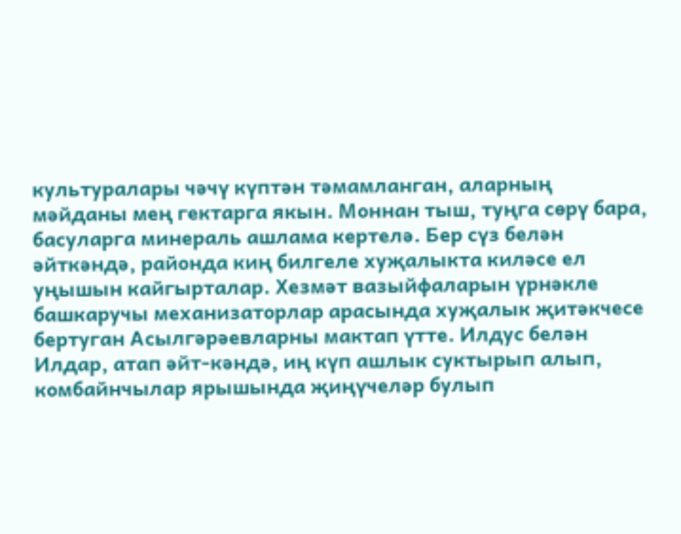культуралары чәчү күптән тәмамланган, аларның мәйданы мең гектарга якын. Моннан тыш, туңга сөрү бара, басуларга минераль ашлама кертелә. Бер сүз белән әйткәндә, районда киң билгеле хуҗалыкта киләсе ел уңышын кайгырталар. Хезмәт вазыйфаларын үрнәкле башкаручы механизаторлар арасында хуҗалык җитәкчесе бертуган Асылгәрәевларны мактап үтте. Илдус белән Илдар, атап әйт-кәндә, иң күп ашлык суктырып алып, комбайнчылар ярышында җиңүчеләр булып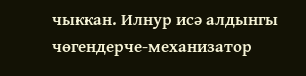чыккан. Илнур исә алдынгы чөгендерче-механизатор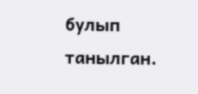булып танылган.